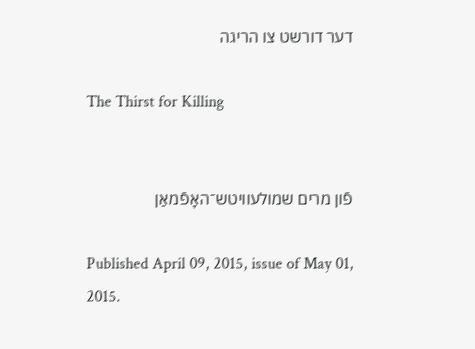דער דורשט צו הריגה

The Thirst for Killing


פֿון מרים שמולעוויטש־האָפֿמאַן

Published April 09, 2015, issue of May 01, 2015.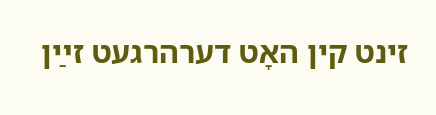זינט קין האָט דערהרגעט זײַן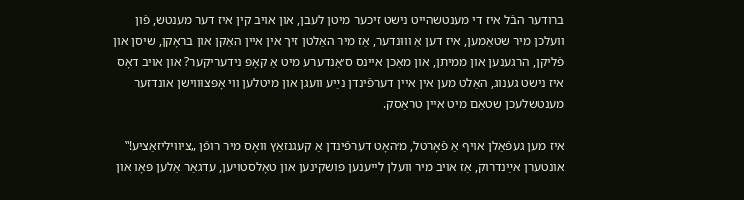ברודער הבֿל איז די מענטשהייט נישט זיכער מיטן לעבן, און אויב קין איז דער מענטש, פֿון וועלכן מיר שטאַמען, איז דען אַ וווּנדער, אַז מיר האַלטן זיך אין איין האַקן און בראָקן, שיסן און פֿליקן, הרגענען און ממיתן, און מאַכן איינס ס׳אַנדערע מיט אַ קאָפּ נידעריקער? און אויב דאָס איז נישט גענוג, האַלט מען אין איין דערפֿינדן נײַע וועגן און מיטלען ווי אָפּצוּווישן אונדזער מענטשלעכן שטאַם מיט איין טראַסק.

איז מען געפֿאַלן אויף אַ פֿאָרטל, מ׳האָט דערפֿינדן אַ קעגנזאַץ וואָס מיר רופֿן „ציוויליזאַציע!‟ אונטערן אײַנדרוק, אַז אויב מיר וועלן לייענען פּושקינען און טאָלסטויען, עדגאַר אַלען פּאָו און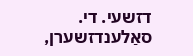דזשעי. די. סאַלענדזשערן,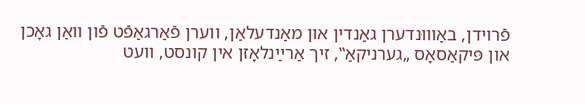פֿרוידן, באַוווּנדערן גאַנדין און מאַנדעלאַן, ווערן פֿאַרגאַפֿט פֿון וואַן גאָכן און פּיקאַסאָס „גערניקאַ‟, זיך אַרײַנלאָזן אין קונסט, וועט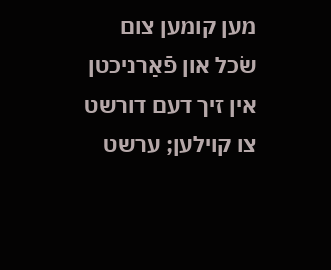מען קומען צום שׂכל און פֿאַרניכטן אין זיך דעם דורשט צו קוילען; ערשט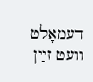דעמאָלט וועט זײַן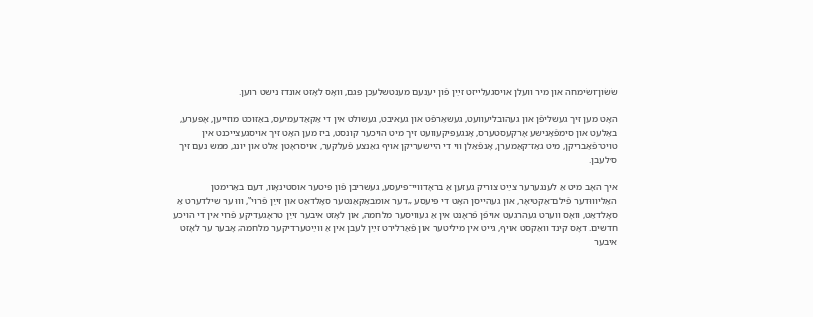שׂשׂון־ושׂימחה און מיר וועלן אויסגעלײזט זײַן פֿון יענעם מענטשלעכן פּגם, וואָס לאָזט אונדז נישט רוען.

האָט מען זיך געשליפֿן און געהובליעוועט, געשאַרפֿט און געאיבט, געשולט אין די אַקאַדעמיעס, באַזוכט מוזייען, אָפּערע, באַלעט און סימפֿאָנישע אָרקעסטערס, אָנגעפּיקעוועט זיך מיט הויכער קונסט, ביז מען האָט זיך אויסגעצײכנט אין טויט־פֿאַבריקן, מיט גאַז־קאַמערן, אָנפֿאַלן ווי די הײשעריקן אויף גאַנצע פֿעלקער, אויסראָטן אַלט און יונג, ממש נעם זיך ס׳לעבן.

איך האָב מיט אַ לענגערער צײַט צוריק געזען אַ בראָדוויי־פּיעסע, געשריבן פֿון פּיטער אוסטינאָוו, דעם באַרימטן האַליוווּדער פֿילם־אַקטיאָר, און געהייסן האָט די פּיעסע „דער אומבאַקאַנטער סאָלדאַט און זײַן פֿרוי‟, וווּ ער שילדערט אַ סאָלדאַט, וואָס ווערט געהרגעט אויפֿן פֿראָנט אין אַ געוויסער מלחמה, און לאָזט איבער זײַן טראָגעדיקע פֿרוי אין די הויכע חדשים. דאָס קינד וואַקסט אויף, גייט אין מיליטער און פֿאַרלירט זײַן לעבן אין אַ ווײַטערדיקער מלחמה; אָבער ער לאָזט איבער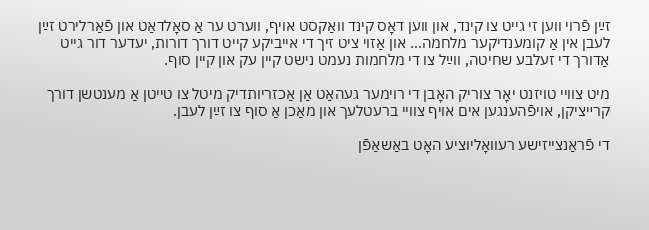זײַן פֿרוי ווען זי גייט צו קינד, און ווען דאָס קינד וואַקסט אויף, ווערט ער אַ סאָלדאַט און פֿאַרלירט זײַן לעבן אין אַ קומענדיקער מלחמה… און אַזוי ציט זיך די אייביקע קייט דורך דורות, יעדער דור גייט אַדורך די זעלבע שחיטה, ווײַל צו די מלחמות נעמט נישט קיין עק און קיין סוף.

מיט צוויי טויזנט יאָר צוריק האָבן די רוימער געהאַט אַן אַכזריותדיק מיטל צו טייטן אַ מענטשן דורך קרײציקן, אויפֿהענגען אים אויף צוויי ברעטלעך און מאַכן אַ סוף צו זײַן לעבן.

די פֿראַנצייזישע רעוואָליוציע האָט באַשאַפֿן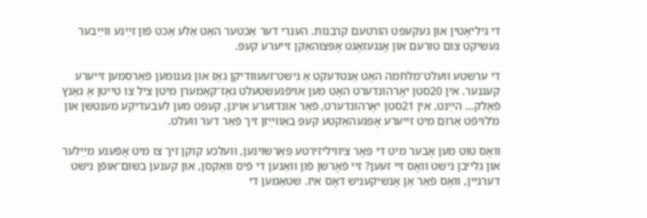די גיליאָטין און געקעפּט הורטעם קרבנות. הענרי דער אַכטער האָט אַלע אַכט פֿון זײַנע ווײַבער געשיקט צום טורעם און אָנגעזאָגט אָפּצוהאַקן זייערע קעפּ.

די ערשטע וועלט־מלחמה האָט אַנטדעקט אַ נישט־זעעוודיקן גאַז און גענומען פֿאַרסמען זייערע קעגנער. אין 20סטן יאָרהונדערט האָט מען אויפֿגעשטעלט גאַז־קאַמערן מיטן ציל צו טייטן אַ גאַנץ פֿאָלק… הײַנט, אין 21סטן יאָרהונדערט, פֿאַר אונדזערע אויגן, קעפּט מען לעבעדיקע מענטשן און מ’לויפֿט אַרום מיט זייערע אָפּגעהאַקטע קעפּ באַווײַזן זיך פֿאַר דער וועלט.

וואָס טוט מען אָבער מיט די פּאָר ציוויליזירטע פּאַרשוינען, וועלכע קוקן זיך צו מיט אָפֿענע מײַלער און גלייבן נישט וואָס זיי זעען? זיי פֿאָרשן פֿון וואַנען די פֿיס וואַקסן, און קענען בשום־אופֿן נישט דערגיין, וואָס פֿאַר אַן אָנשיקעניש דאָס איז. שטאַמען די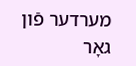מערדער פֿון גאָר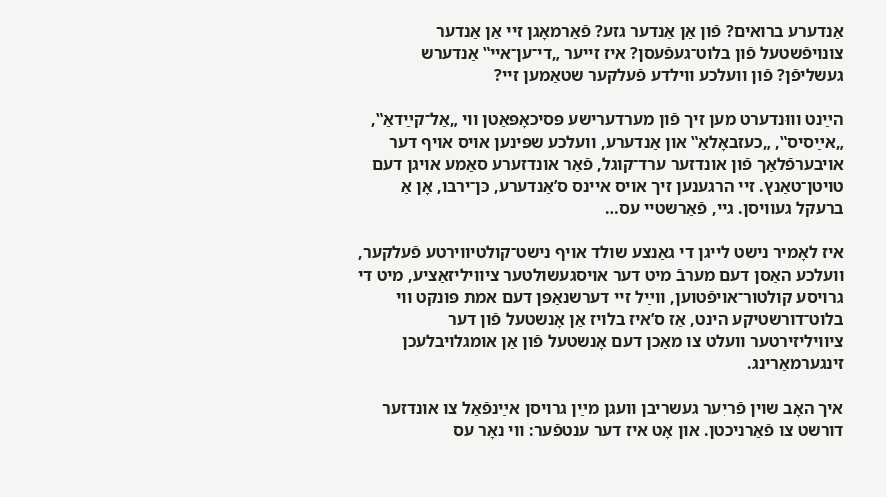אַנדערע ברואים? פֿון אַן אַנדער גזע? פֿאַרמאָגן זיי אַן אַנדער צונויפֿשטעל פֿון בלוט־געפֿעסן? איז זייער „די־ען־איי‟ אַנדערש געשליפֿן? פֿון וועלכע ווילדע פֿעלקער שטאַמען זיי?

הײַנט וווּנדערט מען זיך פֿון מערדערישע פּסיכאָפּאַטן ווי „אַל־קײַדאַ‟, „אײַסיס‟, „כעזבאָלאַ‟ און אַנדערע, וועלכע שפּינען אויס אויף דער אויבערפֿלאַך פֿון אונדזער ערד־קוגל, פֿאַר אונדזערע סאַמע אויגן דעם טויטן־טאַנץ. זיי הרגענען זיך אויס איינס ס’אַנדערע, כּן־ירבו, אָן אַ ברעקל געוויסן. גיי, פֿאַרשטיי עס…

איז לאָמיר נישט לייגן די גאַנצע שולד אויף נישט־קולטיווירטע פֿעלקער, וועלכע האַסן דעם מערבֿ מיט דער אויסגעשולטער ציוויליזאַציע, מיט די גרויסע קולטור־אויפֿטוען, ווײַל זיי דערשנאַפּן דעם אמת פּונקט ווי בלוט־דורשטיקע הינט, אַז ס’איז בלויז אַן אָנשטעל פֿון דער ציוויליזירטער וועלט צו מאַכן דעם אָנשטעל פֿון אַן אומגלויבלעכן זינגערמאַרינג.

איך האָב שוין פֿריִער געשריבן וועגן מײַן גרויסן אײַנפֿאַל צו אונדזער דורשט צו פֿאַרניכטן. און אָט איז דער ענטפֿער: ווי נאָר עס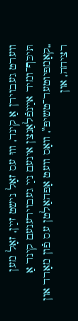ווערט געבוירן אַ קינד, וווּ עס זאָל נישט זײַן, זאָל מען תּיכּף־ומיד אײַנפֿלאַנצן אינעם נײַ געבוירענעם קינד אַ „קאָמפּיוטער־טשיפּ‟, וואָס וועט אָפּהאַלטן עס פֿון מאָרד און רציחה, און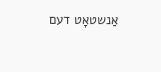אַנשטאָט דעם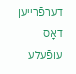דערפֿרייען דאָס עופֿעלע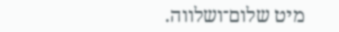מיט שלום־ושלווה.